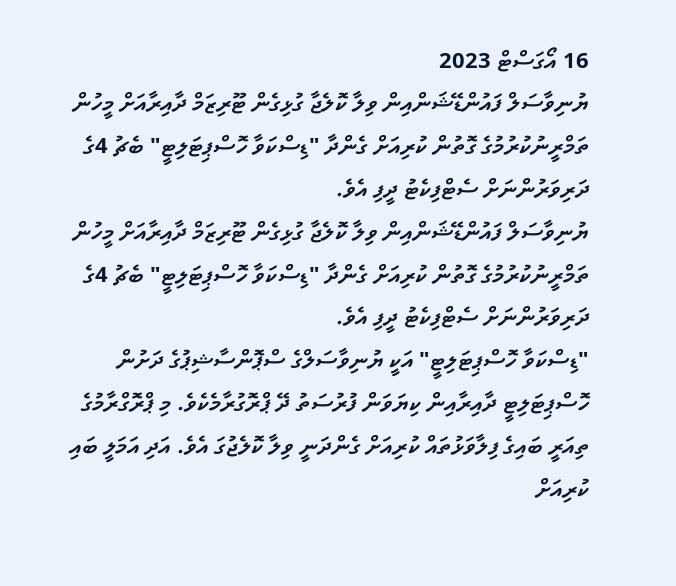16 އޯގަސްޓް 2023
ޔުނިވާސަލް ފައުންޑޭޝަންއިން ވިލާ ކޮލެޖާ ގުޅިގެން ޓޫރިޒަމް ދާއިރާއަށް މީހުން ތަމްރީނުކުރުމުގެ ގޮތުން ކުރިއަށް ގެންދާ "ޑިސްކަވާ ހޮސްޕިޓަލިޓީ" ބެޗު 4ގެ ދަރިވަރުންނަށް ސެޓްފިކެޓު ދީފި އެވެ.
ޔުނިވާސަލް ފައުންޑޭޝަންއިން ވިލާ ކޮލެޖާ ގުޅިގެން ޓޫރިޒަމް ދާއިރާއަށް މީހުން ތަމްރީނުކުރުމުގެ ގޮތުން ކުރިއަށް ގެންދާ "ޑިސްކަވާ ހޮސްޕިޓަލިޓީ" ބެޗު 4ގެ ދަރިވަރުންނަށް ސެޓްފިކެޓު ދީފި އެވެ.
"ޑިސްކަވާ ހޮސްޕިޓަލިޓީ" އަކީ ޔުނިވާސަލްގެ ސްޕޮންސާޝިޕުގެ ދަށުން ހޮސްޕިޓަލިޓީ ދާއިރާއިން ކިޔަވަން ފުރުސަތު ދޭ ޕްރޮގުރާމެކެވެ. މި ޕްރޮގްރާމުގެ ތިއަރީ ބައިގެ ފިލާވަޅުތައް ކުރިއަށް ގެންދަނީ ވިލާ ކޮލެޖުގަ އެވެ. އަދި އަމަލީ ބައި ކުރިއަށް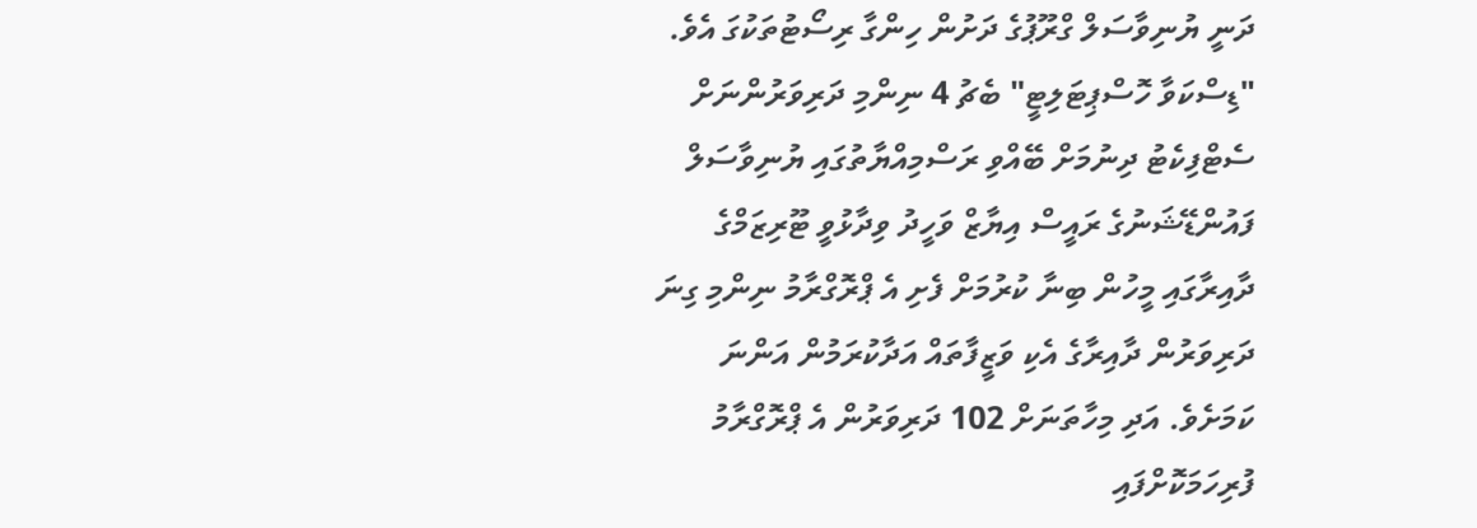ދަނީ ޔުނިވާސަލް ގްރޫޕުގެ ދަށުން ހިންގާ ރިސޯޓުތަކުގަ އެވެ.
"ޑިސްކަވާ ހޮސްޕިޓަލިޓީ" ބެޗު 4 ނިންމި ދަރިވަރުންނަށް ސެޓްފިކެޓު ދިނުމަށް ބޭއްވި ރަސްމިއްޔާތުގައި ޔުނިވާސަލް ފައުންޑޭޝަނުގެ ރައީސް އިޔާޒް ވަހީދު ވިދާޅުވީ ޓޫރިޒަމްގެ ދާއިރާގައި މީހުން ބިނާ ކުރުމަށް ފެށި އެ ޕްރޮގްރާމު ނިންމި ގިނަ ދަރިވަރުން ދާއިރާގެ އެކި ވަޒީފާތައް އަދާކުރަމުން އަންނަ ކަމަށެވެ. އަދި މިހާތަނަށް 102 ދަރިވަރުން އެ ޕްރޮގްރާމު ފުރިހަމަކޮށްފައި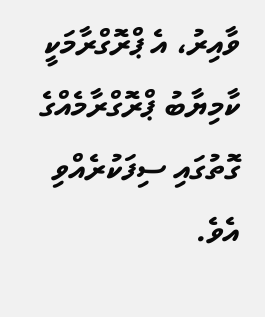ވާއިރު، އެ ޕްރޮގްރާމަކީ ކާމިޔާބު ޕްރޮގްރާމެއްގެ ގޮތުގައި ސިފަކުރެއްވި އެވެ.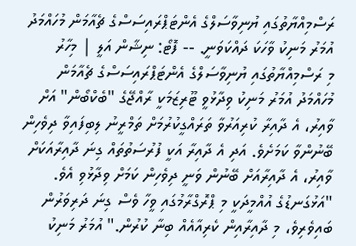ރަސްމިއްޔާތުގައި ޔުނިވާސަލްގެ އެންޓަޕްރައިސަސްގެ ޗެއާމަން މުހައްމަދު އުމަރު މަނިކު ވާހަކަ ދައްކަވަނީ. -- ފޮޓޯ: ނިޝާން އަލީ | މިހާރު
މި ރަސްމިއްޔާތުގައި ޔުނިވާސަލްގެ އެންޓަޕްރައިސަސްގެ ޗެއާމަން މުހައްމަދު އުމަރު މަނިކު ވިދާޅުވީ ޓޫރިޒަމަކީ ރާއްޖޭގެ "ބެކްބޯން" އަށް ވާއިރު، އެ ދާއިރާ ކުރިއަރުވާ ތަރައްގީކުރުމަށް ތަމްރީނު ލިބިފައިވާ ދިވެހިން ބޭނުންވާ ކަމަށެވެ. އަދި އެ ދާއިރާ އަކީ ފުރުސަތުތައް ގިނަ ދާއިރާއަކަށް ވާއިރު، އެ ދާއިރާއަށް ބޭނުން ވަނީ ދިވެހިން ކަމަށް ވިދާޅުވި އެވެ.
"އަޅުގަނޑުގެ އުއްމީދަކީ މި ޕްރޮގްރާމުގައި ވީހާ ވެސް ގިނަ ދަރިވަރުން ބައިވެރިވެ، މި ދާއިރާއިން ކެރިއާއެއް ބިނާ ކުރުން." އުމަރު މަނިކު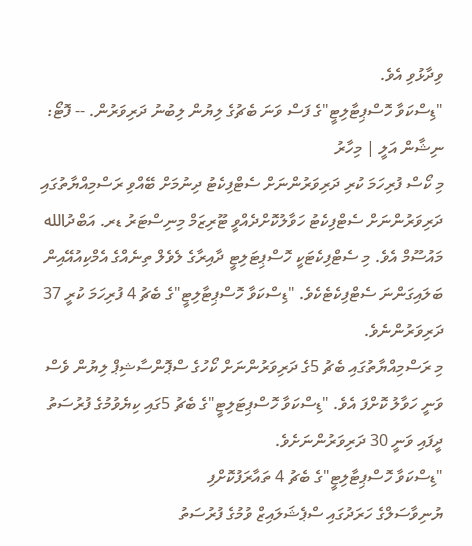ވިދާޅުވި އެވެ.
"ޑިސްކަވާ ހޮސްޕިޓާލިޓީ"ގެ ފަސް ވަނަ ބެޗުގެ ލިޔުން ލިބުނު ދަރިވަރުން. -- ފޮޓޯ: ނިޝާން އަލީ | މިހާރު
މި ކޯސް ފުރިހަމަ ކުރި ދަރިވަރުންނަށް ސެޓްފިކެޓު ދިނުމަށް ބޭއްވި ރަސްމިއްޔާތުގައި ދަރިވަރުންނަށް ސެޓްފިކެޓު ހަވާލުކޮށްދެއްވީ ޓޫރިޒަމް މިނިސްޓަރު ޑރ. އަބްދުالله މައުސޫމް އެވެ. މި ސެޓްފިކެޓަކީ ހޮސްޕިޓަލިޓީ ދާއިރާގެ ލެވެލް ތިނެއްގެ އެމްކިއުއޭއިން ބަލައިގަންނަ ސެޓްފިކެޓެކެވެ. "ޑިސްކަވާ ހޮސްޕިޓާލިޓީ"ގެ ބެޗު 4 ފުރިހަމަ ކުރީ 37 ދަރިވަރުންނެވެ.
މި ރަސްމިއްޔާތުގައި ބެޗު 5ގެ ދަރިވަރުންނަށް ކޯހުގެ ސްޕޮންސާޝިޕް ލިޔުން ވެސް ވަނީ ހަވާލު ކޮށްފަ އެވެ. "ޑިސްކަވާ ހޮސްޕިޓަލިޓީ"ގެ ބެޗު 5ގައި ކިޔެވުމުގެ ފުރުސަތު ދީފައި ވަނީ 30 ދަރިވަރުންނަށެވެ.
"ޑިސްކަވާ ހޮސްޕިޓާލިޓީ"ގެ ބެޗު 4 ތައާރަފުކޮށްފި
ޔުނިވާސަލްގެ ހަރަދުގައި ސްޕެޝަލައިޒް ވުމުގެ ފުރުސަތު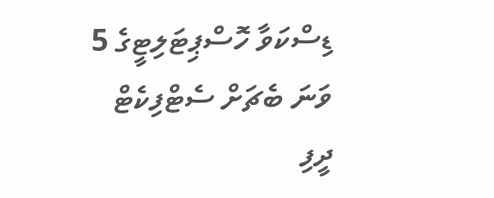ޑިސްކަވާ ހޮސްޕިޓަލިޓީގެ 5 ވަނަ ބެޗަށް ސެޓްފިކެޓް ދީފި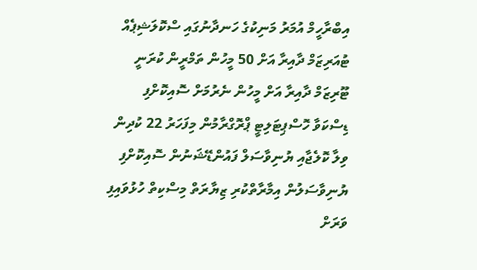އިބްރާހީމް އުމަރު މަނިކުގެ ހަނދާނުގައި ސްކޮލަޝިޕެއް
ޓުއަރިޒަމް ދާއިރާ އަށް 50 މީހުން ތަމްރީން ކުރަނީ
ޓޫރިޒަމް ދާއިރާ އަށް މީހުން ނެރުމަށް ސޮއިކޮށްފި
ޑިސްކަވާ ހޮސްޕިޓަލިޓީ ޕްރޮގްރާމުން މިފަހަރު 22 ކުދިން
ވިލާ ކޮލެޖާއި ޔުނިވާސަލް ފައުންޑޭޝަނުން ސޮއިކޮށްފި
ޔުނިވާސަލުން އިމާރާތްކުރި ޒިޔާރަތް މިސްކިތް ހުޅުވައިފި
ވަރަށް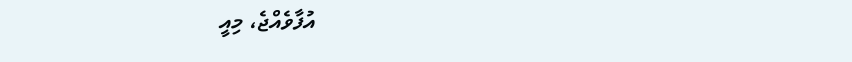އުފާވެއްޖެ، މިއީ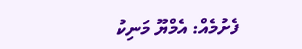ފެށުމެއް: އެމްޔޫ މަނިކު